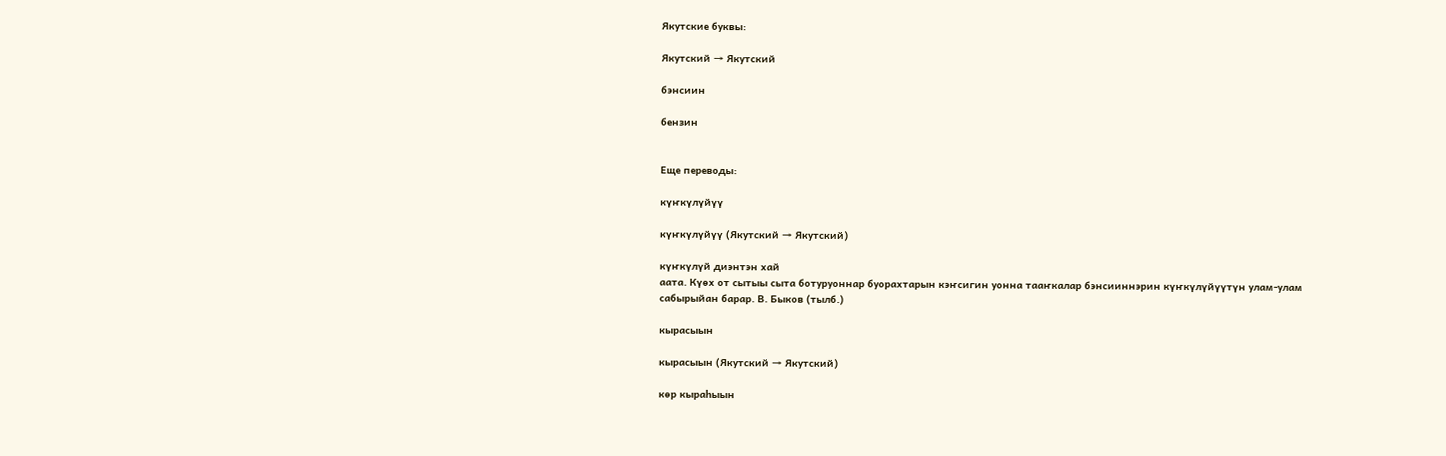Якутские буквы:

Якутский → Якутский

бэнсиин

бензин


Еще переводы:

күҥкүлүйүү

күҥкүлүйүү (Якутский → Якутский)

күҥкүлүй диэнтэн хай
аата. Күөх от сытыы сыта ботуруоннар буорахтарын кэҥсигин уонна тааҥкалар бэнсииннэрин күҥкүлүйүүтүн улам-улам сабырыйан барар. В. Быков (тылб.)

кырасыын

кырасыын (Якутский → Якутский)

көр кыраһыын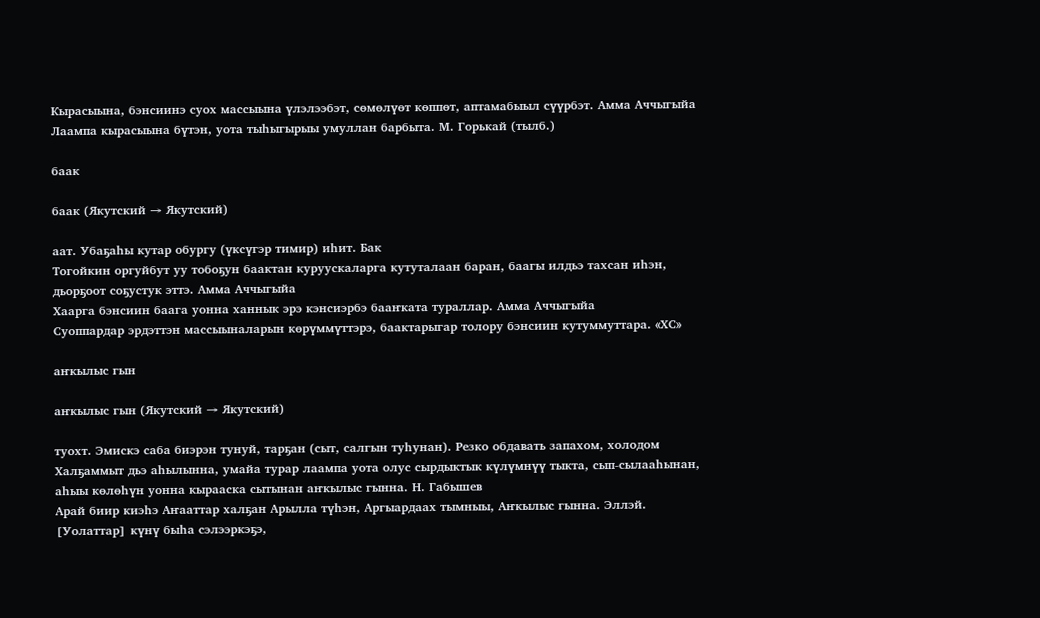Кырасыына, бэнсиинэ суох массыына үлэлээбэт, сөмөлүөт көппөт, аптамабыыл сүүрбэт. Амма Аччыгыйа
Лаампа кырасыына бүтэн, уота тыһыгырыы умуллан барбыта. М. Горькай (тылб.)

баак

баак (Якутский → Якутский)

аат. Убаҕаһы кутар обургу (үксүгэр тимир) иһит. Бак
Тогойкин оргуйбут уу тобоҕун баактан куруускаларга кутуталаан баран, баагы илдьэ тахсан иһэн, дьорҕоот соҕустук эттэ. Амма Аччыгыйа
Хаарга бэнсиин баага уонна ханнык эрэ кэнсиэрбэ бааҥката тураллар. Амма Аччыгыйа
Суоппардар эрдэттэн массыыналарын көрүммүттэрэ, баактарыгар толору бэнсиин кутуммуттара. «ХС»

аҥкылыс гын

аҥкылыс гын (Якутский → Якутский)

туохт. Эмискэ саба биэрэн тунуй, тарҕан (сыт, салгын туһунан). Резко обдавать запахом, холодом
Халҕаммыт дьэ аһылынна, умайа турар лаампа уота олус сырдыктык күлүмнүү тыкта, сып-сылааһынан, аһыы көлөһүн уонна кырааска сытынан аҥкылыс гынна. Н. Габышев
Арай биир киэһэ Аҥааттар халҕан Арылла түһэн, Аргыардаах тымныы, Аҥкылыс гынна. Эллэй. [Уолаттар] күнү быһа сэлээркэҕэ,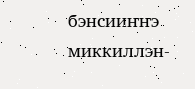бэнсииҥҥэ миккиллэн-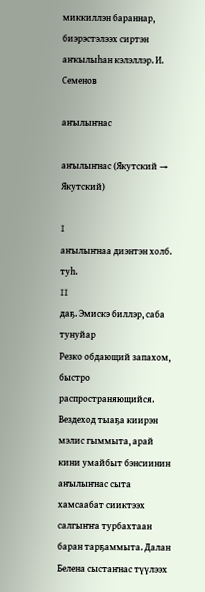миккиллэн бараннар, биэрэстэлээх сиртэн аҥкылыһан кэлэллэр. И. Семенов

аҥылыҥнас

аҥылыҥнас (Якутский → Якутский)

I
аҥылыҥнаа диэнтэн холб. туһ.
II
даҕ. Эмискэ биллэр, саба тунуйар
Резко обдающий запахом, быстро распространяющийся. Вездеход тыаҕа киирэн мэлис гыммыта, арай кини умайбыт бэнсиинин аҥылыҥнас сыта хамсаабат сииктээх салгыҥҥа турбахтаан баран тарҕаммыта. Далан
Белена сыстаҥнас түүлээх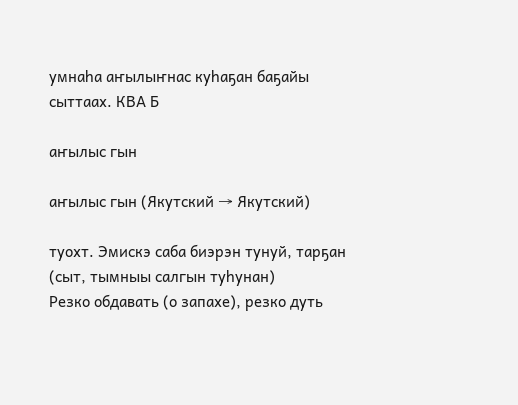умнаһа аҥылыҥнас куһаҕан баҕайы сыттаах. КВА Б

аҥылыс гын

аҥылыс гын (Якутский → Якутский)

туохт. Эмискэ саба биэрэн тунуй, тарҕан (сыт, тымныы салгын туһунан)
Резко обдавать (о запахе), резко дуть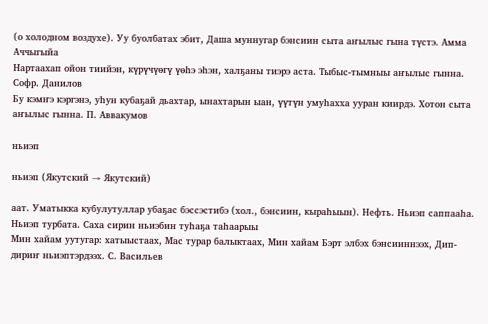(о холодном воздухе). Уу буолбатах эбит, Даша муннугар бэнсиин сыта аҥылыс гына түстэ. Амма Аччыгыйа
Нартаахап ойон тиийэн, күрүчүөгү үөһэ эһэн, халҕаны тиэрэ аста. Тыбыс-тымныы аҥылыс гынна. Софр. Данилов
Бу кэмҥэ кэргэнэ, уһун кубаҕай дьахтар, ынахтарын ыан, үүтүн умуһахха ууран киирдэ. Хотон сыта аҥылыс гынна. П. Аввакумов

ньиэп

ньиэп (Якутский → Якутский)

аат. Уматыкка кубулутуллар убаҕас бэссэстибэ (хол., бэнсиин, кыраһыын). Нефть. Ньиэп саппааһа. Ньиэп турбата. Саха сирин ньиэбин туһаҕа таһаарыы
Мин хайам уутугар: хатыыстаах, Мас турар балыктаах, Мин хайам Бэрт элбэх бэнсииннээх, Дип-дириҥ ньиэптэрдээх. С. Васильев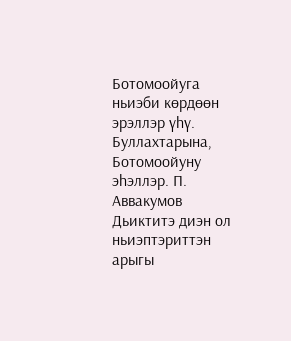Ботомоойуга ньиэби көрдөөн эрэллэр үһү. Буллахтарына, Ботомоойуну эһэллэр. П. Аввакумов
Дьиктитэ диэн ол ньиэптэриттэн арыгы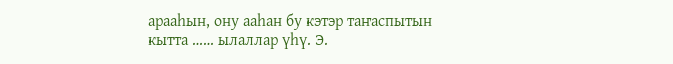арааһын, ону ааһан бу кэтэр таҥаспытын кытта …… ылаллар үһү. Э.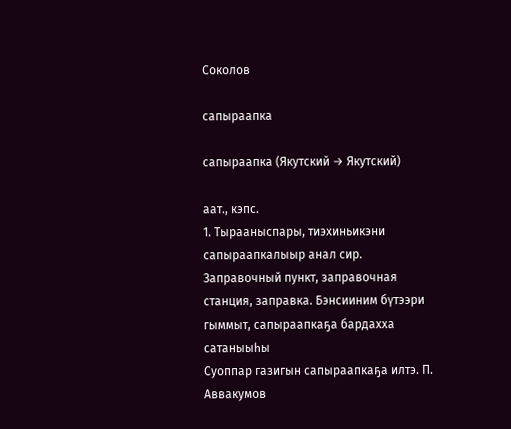Соколов

сапыраапка

сапыраапка (Якутский → Якутский)

аат., кэпс.
1. Тырааныспары, тиэхиньикэни сапыраапкалыыр анал сир. Заправочный пункт, заправочная станция, заправка. Бэнсииним бүтээри гыммыт, сапыраапкаҕа бардахха сатаныыһы
Суоппар газигын сапыраапкаҕа илтэ. П. Аввакумов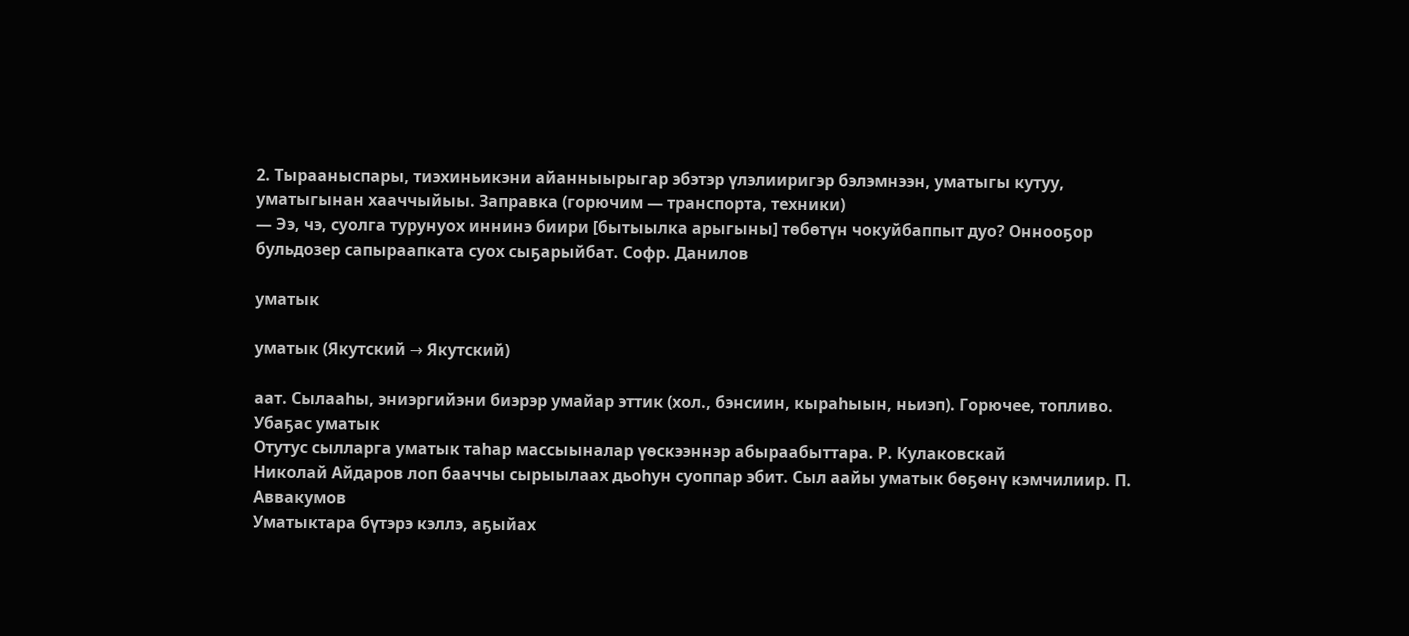2. Тырааныспары, тиэхиньикэни айанныырыгар эбэтэр үлэлииригэр бэлэмнээн, уматыгы кутуу, уматыгынан хааччыйыы. Заправка (горючим — транспорта, техники)
— Ээ, чэ, суолга турунуох иннинэ биири [бытыылка арыгыны] төбөтүн чокуйбаппыт дуо? Оннооҕор бульдозер сапыраапката суох сыҕарыйбат. Софр. Данилов

уматык

уматык (Якутский → Якутский)

аат. Сылааһы, эниэргийэни биэрэр умайар эттик (хол., бэнсиин, кыраһыын, ньиэп). Горючее, топливо. Убаҕас уматык
Отутус сылларга уматык таһар массыыналар үөскээннэр абыраабыттара. Р. Кулаковскай
Николай Айдаров лоп бааччы сырыылаах дьоһун суоппар эбит. Сыл аайы уматык бөҕөнү кэмчилиир. П. Аввакумов
Уматыктара бүтэрэ кэллэ, аҕыйах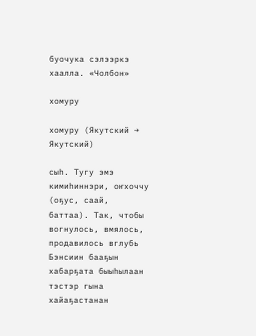буочука сэлээркэ хаалла. «Чолбон»

хомуру

хомуру (Якутский → Якутский)

сыһ. Тугу эмэ кимиһиннэри, оҥхоччу (оҕус, саай, баттаа). Так, чтобы вогнулось, вмялось, продавилось вглубь
Бэнсиин бааҕын хабарҕата быыһылаан тэстэр гына хайаҕастанан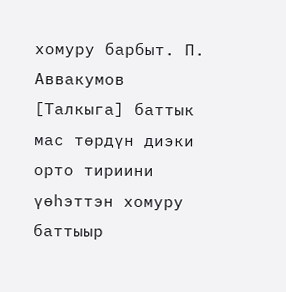хомуру барбыт. П. Аввакумов
[Талкыга] баттык мас төрдүн диэки орто тириини үөһэттэн хомуру баттыыр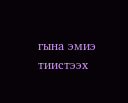гына эмиэ тиистээх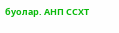буолар. АНП ССХТ